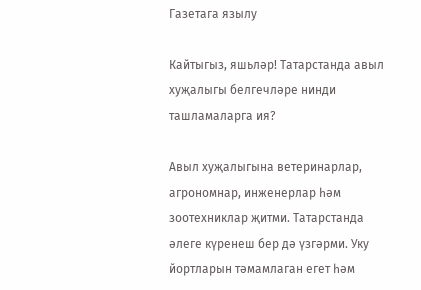Газетага язылу

Кайтыгыз, яшьләр! Татарстанда авыл хуҗалыгы белгечләре нинди ташламаларга ия?

Авыл хуҗалыгына ветеринарлар, агрономнар, инженерлар һәм зоотехниклар җитми. Татарстанда әлеге күренеш бер дә үзгәрми. Уку йортларын тәмамлаган егет һәм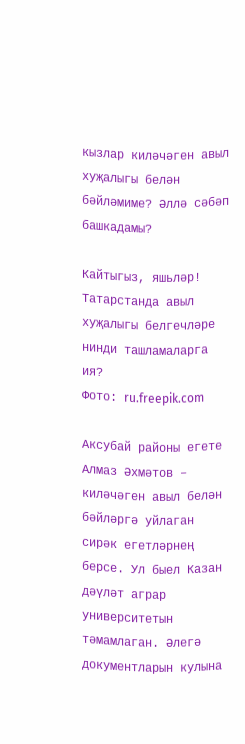кызлар киләчәген авыл хуҗалыгы белән бәйләмиме? Әллә сәбәп башкадамы?

Кайтыгыз, яшьләр! Татарстанда авыл хуҗалыгы белгечләре нинди ташламаларга ия?
Фото: ru.freepik.com

Аксубай районы егете Алмаз Әхмәтов – киләчәген авыл белән бәйләргә уйлаган сирәк егетләрнең берсе. Ул быел Казан дәүләт аграр университетын тәмамлаган. Әлегә документларын кулына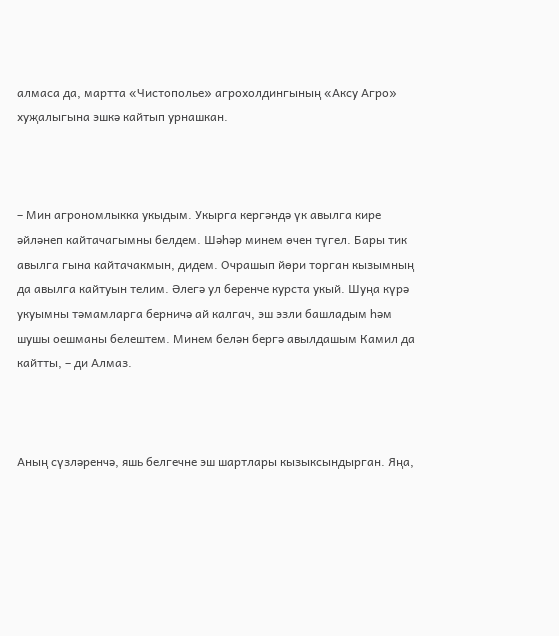алмаса да, мартта «Чистополье» агрохолдингының «Аксу Агро» хуҗалыгына эшкә кайтып урнашкан.



– Мин агрономлыкка укыдым. Укырга кергәндә үк авылга кире әйләнеп кайтачагымны белдем. Шәһәр минем өчен түгел. Бары тик авылга гына кайтачакмын, дидем. Очрашып йөри торган кызымның да авылга кайтуын телим. Әлегә ул беренче курста укый. Шуңа күрә укуымны тәмамларга берничә ай калгач, эш эзли башладым һәм шушы оешманы белештем. Минем белән бергә авылдашым Камил да кайтты, – ди Алмаз.



Аның сүзләренчә, яшь белгечне эш шартлары кызыксындырган. Яңа,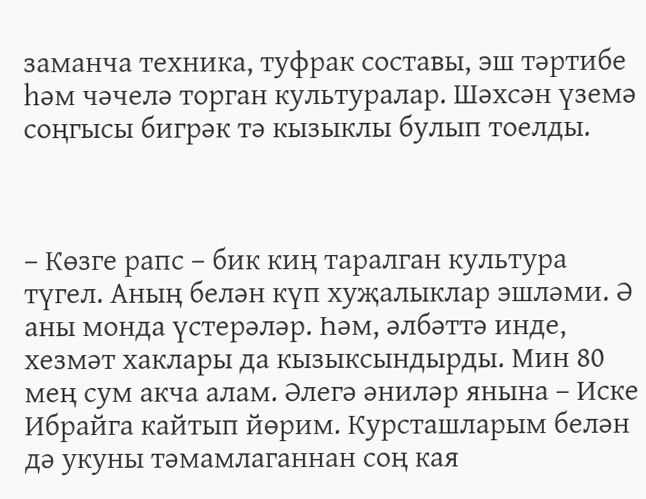заманча техника, туфрак составы, эш тәртибе һәм чәчелә торган культуралар. Шәхсән үземә соңгысы бигрәк тә кызыклы булып тоелды.



– Көзге рапс – бик киң таралган культура түгел. Аның белән күп хуҗалыклар эшләми. Ә аны монда үстерәләр. Һәм, әлбәттә инде, хезмәт хаклары да кызыксындырды. Мин 80 мең сум акча алам. Әлегә әниләр янына – Иске Ибрайга кайтып йөрим. Курсташларым белән дә укуны тәмамлаганнан соң кая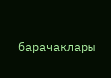барачаклары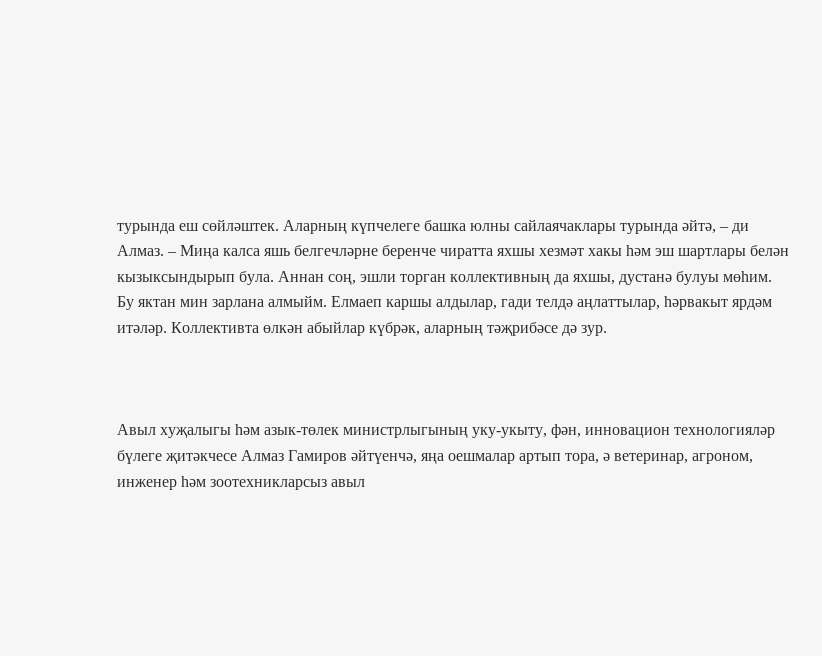турында еш сөйләштек. Аларның күпчелеге башка юлны сайлаячаклары турында әйтә, – ди Алмаз. – Миңа калса яшь белгечләрне беренче чиратта яхшы хезмәт хакы һәм эш шартлары белән кызыксындырып була. Аннан соң, эшли торган коллективның да яхшы, дустанә булуы мөһим. Бу яктан мин зарлана алмыйм. Елмаеп каршы алдылар, гади телдә аңлаттылар, һәрвакыт ярдәм итәләр. Коллективта өлкән абыйлар күбрәк, аларның тәҗрибәсе дә зур.



Авыл хуҗалыгы һәм азык-төлек министрлыгының уку-укыту, фән, инновацион технологияләр бүлеге җитәкчесе Алмаз Гамиров әйтүенчә, яңа оешмалар артып тора, ә ветеринар, агроном, инженер һәм зоотехникларсыз авыл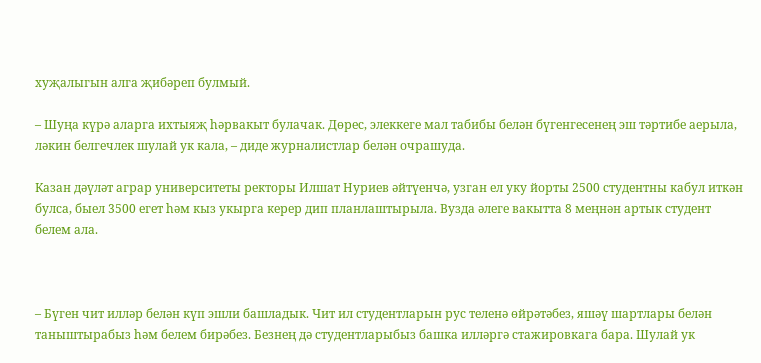хуҗалыгын алга җибәреп булмый.

– Шуңа күрә аларга ихтыяҗ һәрвакыт булачак. Дөрес, элеккеге мал табибы белән бүгенгесенең эш тәртибе аерыла, ләкин белгечлек шулай ук кала, – диде журналистлар белән очрашуда.

Казан дәүләт аграр университеты ректоры Илшат Нуриев әйтүенчә, узган ел уку йорты 2500 студентны кабул иткән булса, быел 3500 егет һәм кыз укырга керер дип планлаштырыла. Вузда әлеге вакытта 8 меңнән артык студент белем ала.



– Бүген чит илләр белән күп эшли башладык. Чит ил студентларын рус теленә өйрәтәбез, яшәү шартлары белән таныштырабыз һәм белем бирәбез. Безнең дә студентларыбыз башка илләргә стажировкага бара. Шулай ук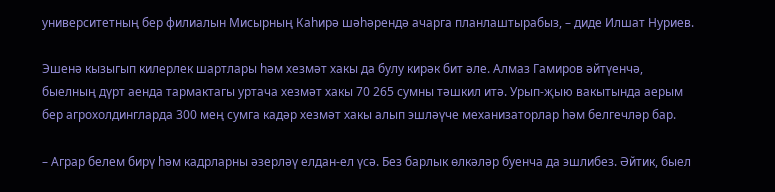университетның бер филиалын Мисырның Каһирә шәһәрендә ачарга планлаштырабыз, – диде Илшат Нуриев.

Эшенә кызыгып килерлек шартлары һәм хезмәт хакы да булу кирәк бит әле. Алмаз Гамиров әйтүенчә, быелның дүрт аенда тармактагы уртача хезмәт хакы 70 265 сумны тәшкил итә. Урып-җыю вакытында аерым бер агрохолдингларда 300 мең сумга кадәр хезмәт хакы алып эшләүче механизаторлар һәм белгечләр бар.

– Аграр белем бирү һәм кадрларны әзерләү елдан-ел үсә. Без барлык өлкәләр буенча да эшлибез. Әйтик, быел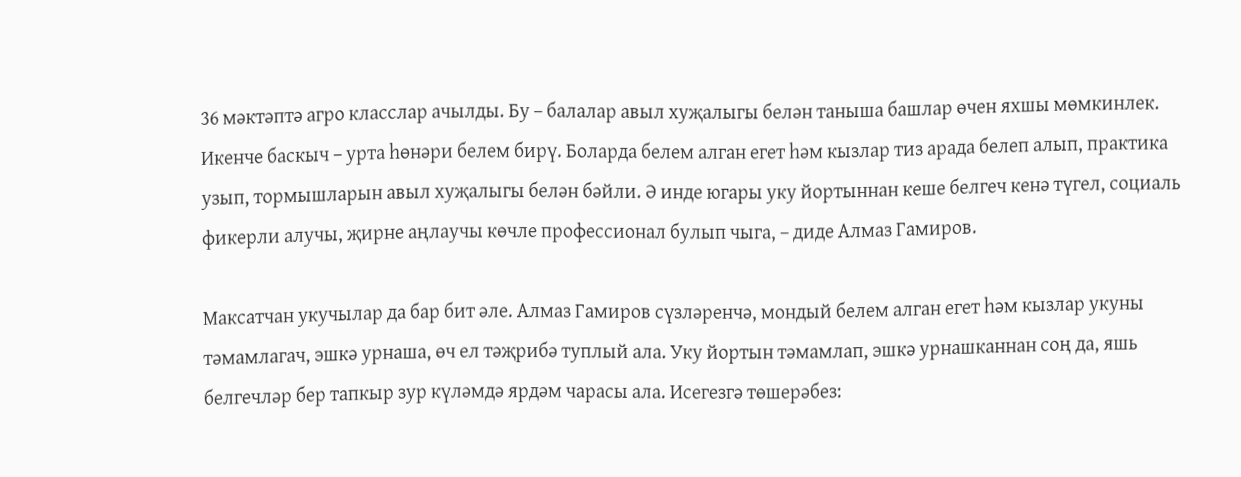36 мәктәптә агро класслар ачылды. Бу – балалар авыл хуҗалыгы белән таныша башлар өчен яхшы мөмкинлек. Икенче баскыч – урта һөнәри белем бирү. Боларда белем алган егет һәм кызлар тиз арада белеп алып, практика узып, тормышларын авыл хуҗалыгы белән бәйли. Ә инде югары уку йортыннан кеше белгеч кенә түгел, социаль фикерли алучы, җирне аңлаучы көчле профессионал булып чыга, – диде Алмаз Гамиров.

Максатчан укучылар да бар бит әле. Алмаз Гамиров сүзләренчә, мондый белем алган егет һәм кызлар укуны тәмамлагач, эшкә урнаша, өч ел тәҗрибә туплый ала. Уку йортын тәмамлап, эшкә урнашканнан соң да, яшь белгечләр бер тапкыр зур күләмдә ярдәм чарасы ала. Исегезгә төшерәбез: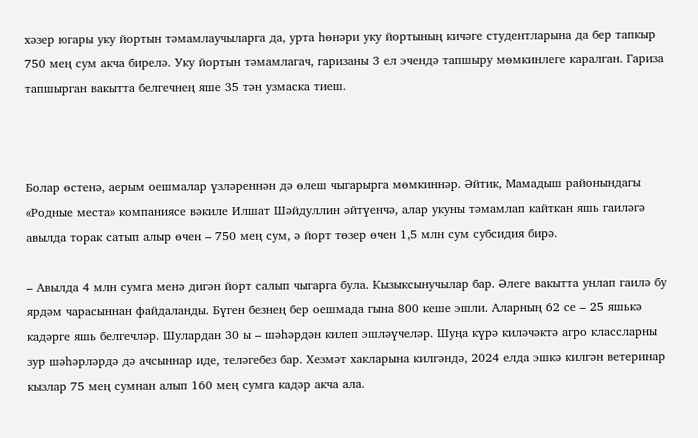хәзер югары уку йортын тәмамлаучыларга да, урта һөнәри уку йортының кичәге студентларына да бер тапкыр 750 мең сум акча бирелә. Уку йортын тәмамлагач, гаризаны 3 ел эчендә тапшыру мөмкинлеге каралган. Гариза тапшырган вакытта белгечнең яше 35 тән узмаска тиеш.



Болар өстенә, аерым оешмалар үзләреннән дә өлеш чыгарырга мөмкиннәр. Әйтик, Мамадыш районындагы «Родные места» компаниясе вәкиле Илшат Шәйдуллин әйтүенчә, алар укуны тәмамлап кайткан яшь гаиләгә авылда торак сатып алыр өчен – 750 мең сум, ә йорт төзер өчен 1,5 млн сум субсидия бирә.

– Авылда 4 млн сумга менә дигән йорт салып чыгарга була. Кызыксынучылар бар. Әлеге вакытта унлап гаилә бу ярдәм чарасыннан файдаланды. Бүген безнең бер оешмада гына 800 кеше эшли. Аларның 62 се – 25 яшькә кадәрге яшь белгечләр. Шулардан 30 ы – шәһәрдән килеп эшләүчеләр. Шуңа күрә киләчәктә агро классларны зур шәһәрләрдә дә ачсыннар иде, теләгебез бар. Хезмәт хакларына килгәндә, 2024 елда эшкә килгән ветеринар кызлар 75 мең сумнан алып 160 мең сумга кадәр акча ала.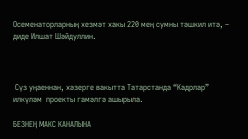Осеменаторларның хезмәт хакы 220 мең сумны тәшкил итә, – диде Илшат Шәйдуллин.



 Сүз уңаеннан, хәзерге вакытта Татарстанда “Кадрлар” илкүләм  проекты гамәлгә ашырыла.

БЕЗНЕҢ МАКС КАНАЛЫНА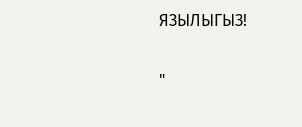ЯЗЫЛЫГЫЗ!

"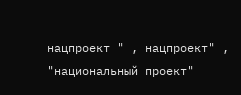нацпроект " , нацпроект" , "национальный проект"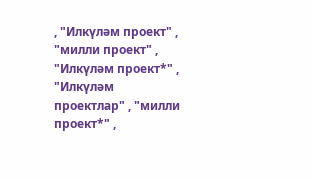, "Илкүләм проект" , "милли проект" , "Илкүләм проект*" , "Илкүләм проектлар" , "милли проект*" ,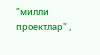"милли проектлар" ,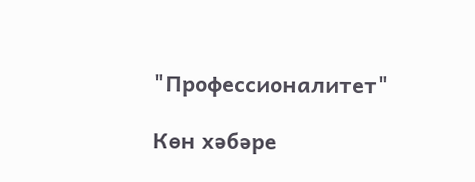"Профессионалитет"

Көн хәбәре